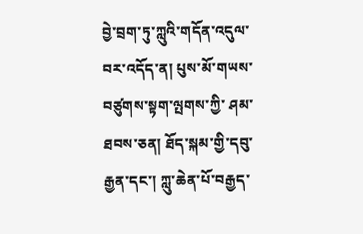བྱེ་བྲག་ཏུ་ཀླུའི་གདོན་འདུལ་བར་འདོད་ན། པུས་མོ་གཡས་བཙུགས་སྟག་ལྤགས་ཀྱི་ ཤམ་ཐབས་ཅན། ཐོད་སྐམ་གྱི་དབུ་རྒྱན་དང་། ཀླུ་ཆེན་པོ་བརྒྱད་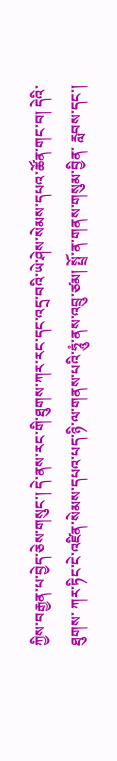ཀྱིས་བརྒྱན་པ་བྱེད་ཅེས་གསུང་། དེ་ནས་རང་གི་ཐུགས་ཀར་རང་དང་འདྲ་བའི་ཡེ་ཤེས་སེམས་དཔའ་ཚོན་གང་བ། དེའི་ཐུགས་ ཀར་ཏིང་ངེ་འཛིན་སེམས་དཔའ་པད་ཉི་ལ་གནས་པའི་ཧཱུཾ་ནས་འབྲུ་ཙམ། སྤྲོ་ན་གནས་གསུམ་བྱིན་ རླབས་དང་།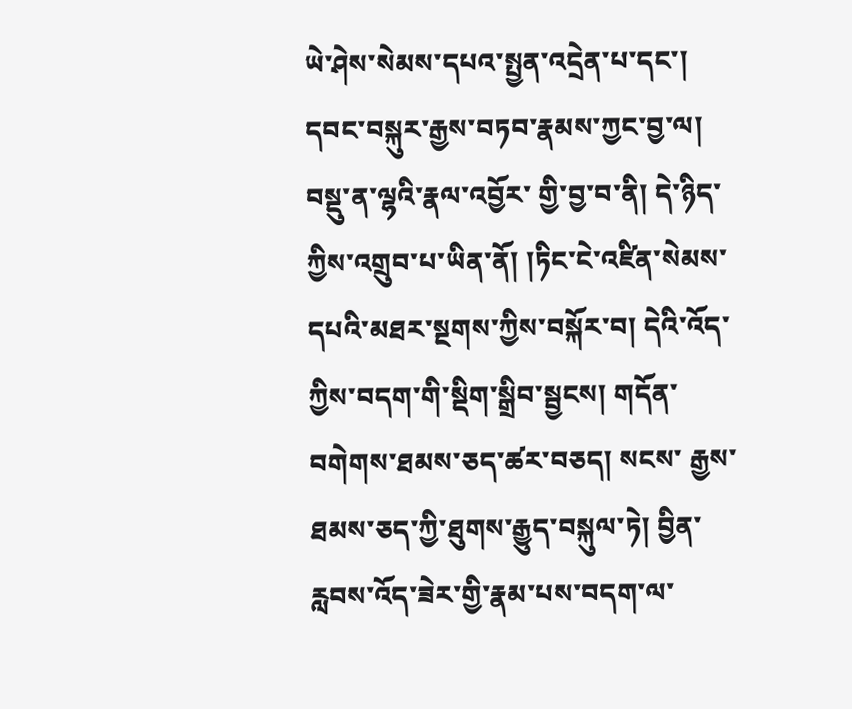ཡེ་ཤེས་སེམས་དཔའ་སྤྱན་འདྲེན་པ་དང་། དབང་བསྐུར་རྒྱས་བཏབ་རྣམས་ཀྱང་བྱ་ལ། བསྡུ་ན་ལྷའི་རྣལ་འབྱོར་ གྱི་བྱ་བ་ནི། དེ་ཉིད་ཀྱིས་འགྲུབ་པ་ཡིན་ནོ། །ཏིང་ངེ་འཛིན་སེམས་དཔའི་མཐར་སྔགས་ཀྱིས་བསྐོར་བ། དེའི་འོད་ཀྱིས་བདག་གི་སྡིག་སྒྲིབ་སྦྱངས། གདོན་བགེགས་ཐམས་ཅད་ཚར་བཅད། སངས་ རྒྱས་ཐམས་ཅད་ཀྱི་ཐུགས་རྒྱུད་བསྐུལ་ཏེ། བྱིན་རླབས་འོད་ཟེར་གྱི་རྣམ་པས་བདག་ལ་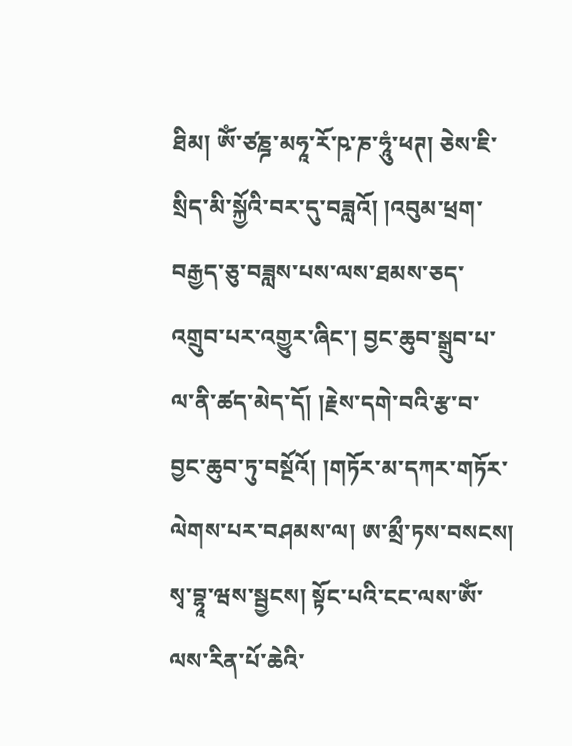ཐིམ། ༀ་ཙཎྜ་མཧཱ་རོ་ཥ་ཎ་ཧཱུཾ་ཕཊ། ཅེས་ཇི་སྲིད་མི་སྐྱོའི་བར་དུ་བཟླའོ། །འབུམ་ཕྲག་བརྒྱད་ཅུ་བཟླས་པས་ལས་ཐམས་ཅད་ འགྲུབ་པར་འགྱུར་ཞིང་། བྱང་ཆུབ་སྒྲུབ་པ་ལ་ནི་ཚད་མེད་དོ། །རྗེས་དགེ་བའི་རྩ་བ་བྱང་ཆུབ་ཏུ་བསྔོའོ། །གཏོར་མ་དཀར་གཏོར་ ལེགས་པར་བཤམས་ལ། ཨ་མྲྀ་ཏས་བསངས། སྭ་བྷཱ་ཝས་སྦྱངས། སྟོང་པའི་ངང་ལས་ༀ་ལས་རིན་པོ་ཆེའི་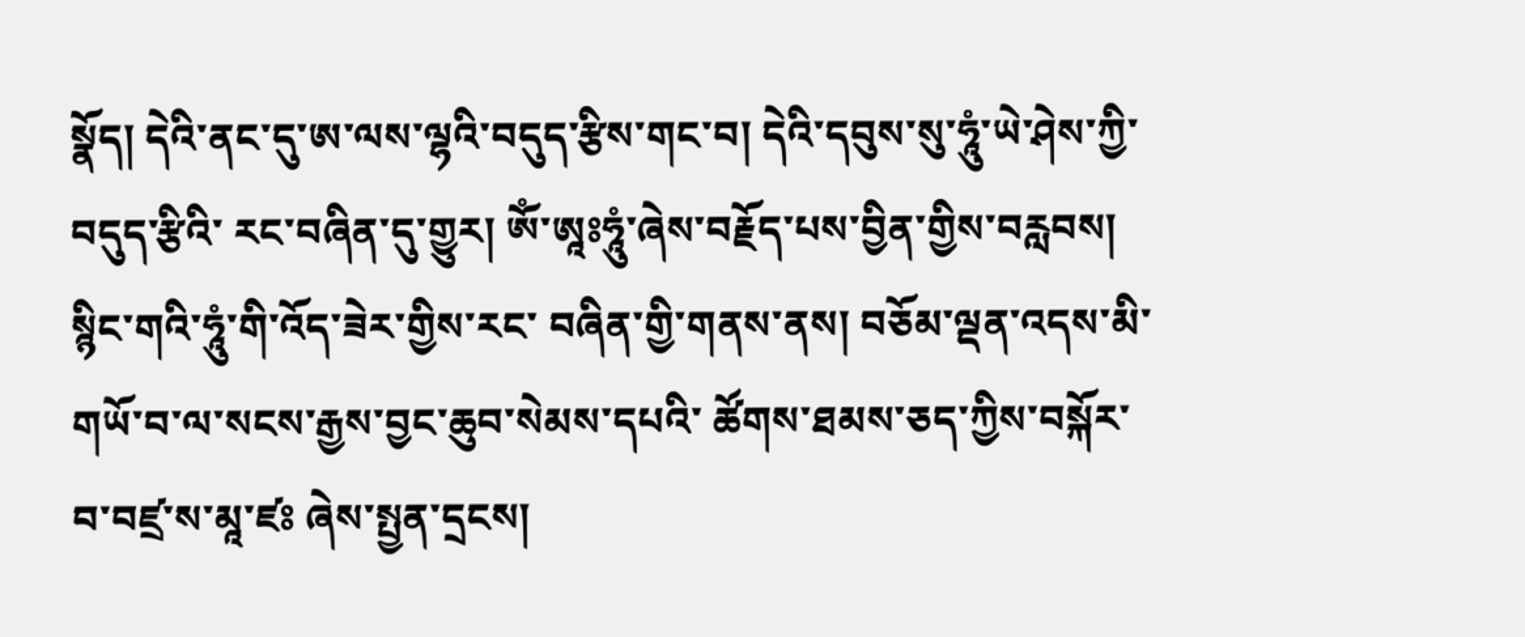སྣོད། དེའི་ནང་དུ་ཨ་ལས་ལྷའི་བདུད་རྩིས་གང་བ། དེའི་དབུས་སུ་ཧཱུཾ་ཡེ་ཤེས་ཀྱི་བདུད་རྩིའི་ རང་བཞིན་དུ་གྱུར། ༀ་ཨཱཿཧཱུཾ་ཞེས་བརྗོད་པས་བྱིན་གྱིས་བརླབས། སྙིང་གའི་ཧཱུཾ་གི་འོད་ཟེར་གྱིས་རང་ བཞིན་གྱི་གནས་ནས། བཅོམ་ལྡན་འདས་མི་གཡོ་བ་ལ་སངས་རྒྱས་བྱང་ཆུབ་སེམས་དཔའི་ ཚོགས་ཐམས་ཅད་ཀྱིས་བསྐོར་བ་བཛྲ་ས་མཱ་ཛཿ ཞེས་སྤྱན་དྲངས།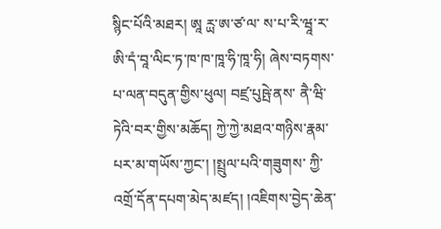སྙིང་པོའི་མཐར། ཨཱ ཪྻ་ཨ་ཙ་ལ་ ས་པ་རི་ཝཱ་ར་ཨི་དཾ་བཱ་ལིང་ཏ་ཁ་ཁ་ཁཱ་ཧི་ཁཱ་ཧི། ཞེས་བཏགས་པ་ལན་བདུན་གྱིས་ཕུལ། བཛྲ་པུཥྤེ་ནས་ ནཻ་ཝི་ཏེའི་བར་གྱིས་མཆོད། ཀྱེ་ཀྱེ་མཐའ་གཉིས་རྣམ་པར་མ་གཡོས་ཀྱང་། །སྤྲུལ་པའི་གཟུགས་ ཀྱི་འགྲོ་དོན་དཔག་མེད་མཛད། །འཇིགས་བྱེད་ཆེན་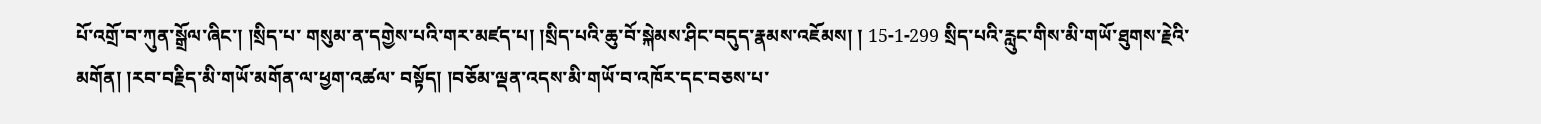པོ་འགྲོ་བ་ཀུན་སྒྲོལ་ཞིང་། །སྲིད་པ་ གསུམ་ན་དགྱེས་པའི་གར་མཛད་པ། །སྲིད་པའི་ཆུ་བོ་སྐེམས་ཤིང་བདུད་རྣམས་འཇོམས། ། 15-1-299 སྲིད་པའི་རླུང་གིས་མི་གཡོ་ཐུགས་རྗེའི་མགོན། །རབ་བརྗིད་མི་གཡོ་མགོན་ལ་ཕྱག་འཚལ་ བསྟོད། །བཅོམ་ལྡན་འདས་མི་གཡོ་བ་འཁོར་དང་བཅས་པ་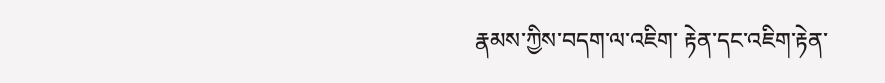རྣམས་ཀྱིས་བདག་ལ་འཇིག་ རྟེན་དང་འཇིག་རྟེན་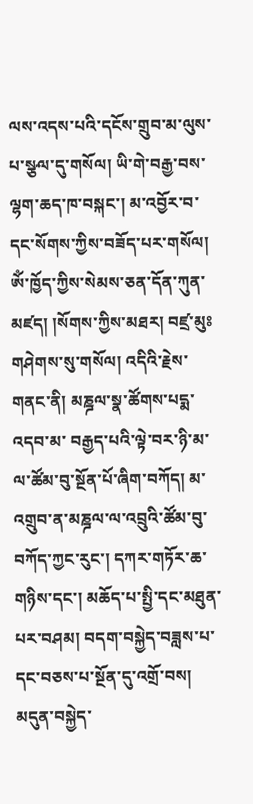ལས་འདས་པའི་དངོས་གྲུབ་མ་ལུས་པ་སྩལ་དུ་གསོལ། ཡི་གེ་བརྒྱ་བས་ ལྷག་ཆད་ཁ་བསྐང་། མ་འབྱོར་བ་དང་སོགས་ཀྱིས་བཟོད་པར་གསོལ། ༀ་ཁྱོད་ཀྱིས་སེམས་ཅན་དོན་ཀུན་ མཛད། །སོགས་ཀྱིས་མཐར། བཛྲ་མུཿ གཤེགས་སུ་གསོལ། འདིའི་རྗེས་གནང་ནི། མཎྜལ་སྣ་ཚོགས་པདྨ་འདབ་མ་ བརྒྱད་པའི་ལྟེ་བར་ཉི་མ་ལ་ཚོམ་བུ་སྔོན་པོ་ཞིག་བཀོད། མ་འགྲུབ་ན་མཎྜལ་ལ་འབྲུའི་ཚོམ་བུ་བཀོད་ཀྱང་རུང་། དཀར་གཏོར་ཆ་ གཉིས་དང་། མཆོད་པ་སྤྱི་དང་མཐུན་པར་བཤམ། བདག་བསྐྱེད་བཟླས་པ་དང་བཅས་པ་སྔོན་དུ་འགྲོ་བས། མདུན་བསྐྱེད་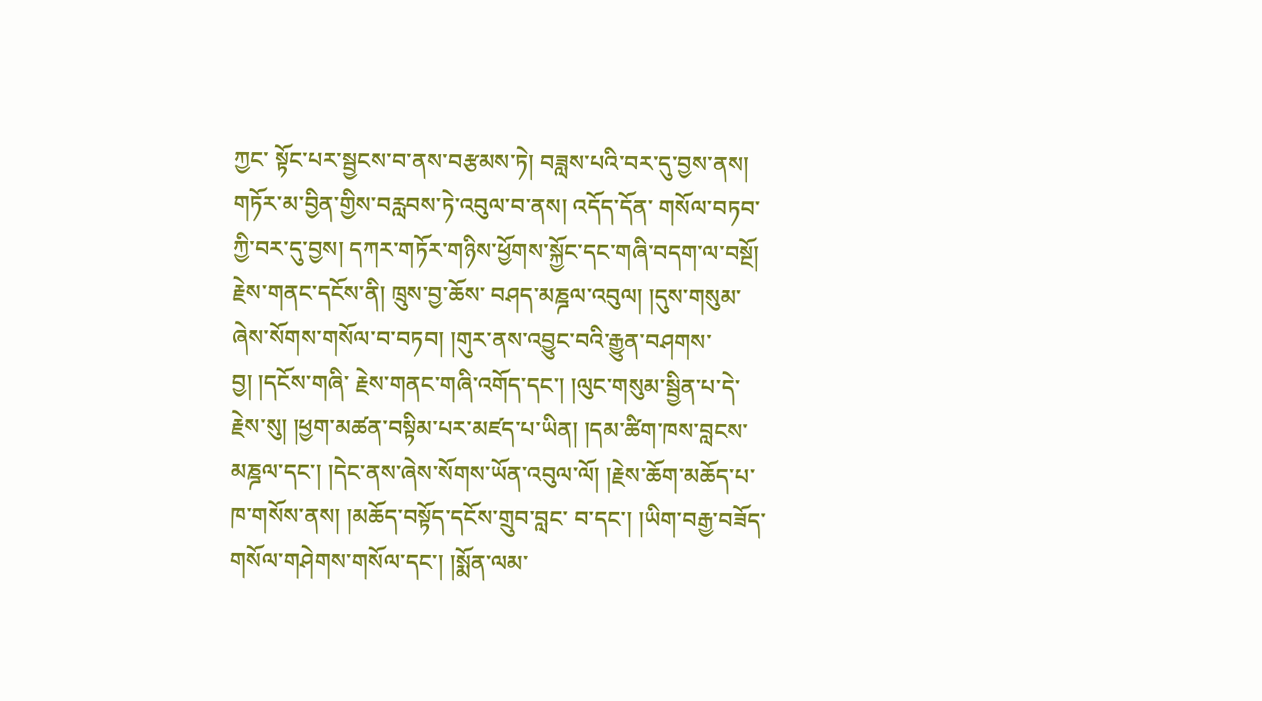ཀྱང་ སྟོང་པར་སྦྱངས་བ་ནས་བརྩམས་ཏེ། བཟླས་པའི་བར་དུ་བྱས་ནས། གཏོར་མ་བྱིན་གྱིས་བརླབས་ཏེ་འབུལ་བ་ནས། འདོད་དོན་ གསོལ་བཏབ་ཀྱི་བར་དུ་བྱས། དཀར་གཏོར་གཉིས་ཕྱོགས་སྐྱོང་དང་གཞི་བདག་ལ་བསྔོ། རྗེས་གནང་དངོས་ནི། ཁྲུས་བྱ་ཆོས་ བཤད་མཎྜལ་འབུལ། །དུས་གསུམ་ཞེས་སོགས་གསོལ་བ་བཏབ། །གུར་ནས་འབྱུང་བའི་རྒྱུན་བཤགས་བྱ། །དངོས་གཞི་ རྗེས་གནང་གཞི་འགོད་དང་། །ལུང་གསུམ་སྦྱིན་པ་དེ་རྗེས་སུ། །ཕྱག་མཚན་བསྟིམ་པར་མཛད་པ་ཡིན། །དམ་ཚིག་ཁས་བླངས་ མཎྜལ་དང་། །དེང་ནས་ཞེས་སོགས་ཡོན་འབུལ་ལོ། །རྗེས་ཆོག་མཆོད་པ་ཁ་གསོས་ནས། །མཆོད་བསྟོད་དངོས་གྲུབ་བླང་ བ་དང་། །ཡིག་བརྒྱ་བཟོད་གསོལ་གཤེགས་གསོལ་དང་། །སྨོན་ལམ་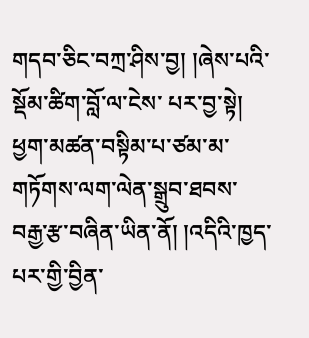གདབ་ཅིང་བཀྲ་ཤིས་བྱ། །ཞེས་པའི་སྡོམ་ཚིག་བློ་ལ་ངེས་ པར་བྱ་སྟེ། ཕྱག་མཚན་བསྟིམ་པ་ཙམ་མ་གཏོགས་ལག་ལེན་སྒྲུབ་ཐབས་བརྒྱ་རྩ་བཞིན་ཡིན་ནོ། །འདིའི་ཁྱད་པར་གྱི་བྱིན་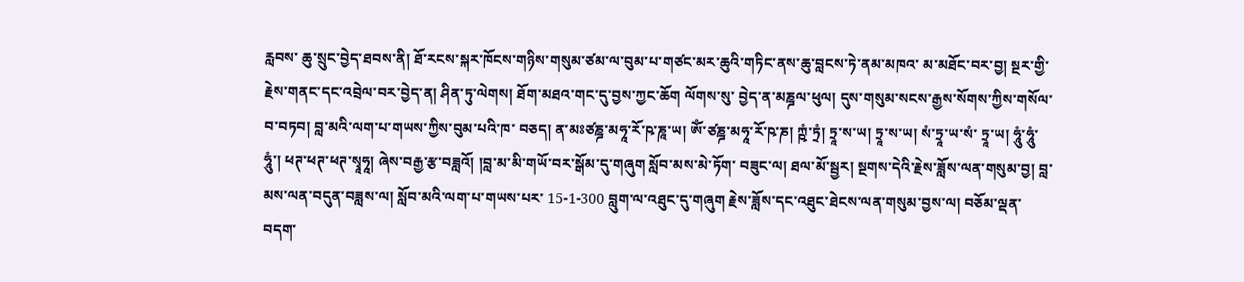རླབས་ ཆུ་སྲུང་བྱེད་ཐབས་ནི། ཐོ་རངས་སྐར་ཁོངས་གཉིས་གསུམ་ཙམ་ལ་བུམ་པ་གཙང་མར་ཆུའི་གཏིང་ནས་ཆུ་བླངས་ཏེ་ནམ་མཁའ་ མ་མཐོང་བར་བྱ། སྔར་གྱི་རྗེས་གནང་དང་འབྲེལ་བར་བྱེད་ན། ཤིན་ཏུ་ལེགས། ཐོག་མཐའ་གང་དུ་བྱས་ཀྱང་ཆོག ལོགས་སུ་ བྱེད་ན་མཎྜལ་ཕུལ། དུས་གསུམ་སངས་རྒྱས་སོགས་ཀྱིས་གསོལ་བ་བཏབ། བླ་མའི་ལག་པ་གཡས་ཀྱིས་བུམ་པའི་ཁ་ བཅད། ན་མཿཙཎྜ་མཧཱ་རོ་ཥ་ཎཱ་ཡ། ༀ་ཙཎྜ་མཧཱ་རོ་ཥ་ཎ། ཀྵཾ་ཏྲཾ། ཏྲཱ་ས་ཡ། ཏྲཱ་ས་ཡ། སཾ་ཏྲཱ་ཡ་སཾ་ ཏྲཱ་ཡ། ཧཱུཾ་ཧཱུཾ་ཧཱུཾ་། ཕཊ་ཕཊ་ཕཊ་སྭཱཧཱ། ཞེས་བརྒྱ་རྩ་བཟླའོ། །བླ་མ་མི་གཡོ་བར་སྒོམ་དུ་གཞུག སློབ་མས་མེ་ཏོག་ བཟུང་ལ། ཐལ་མོ་སྦྱར། སྔགས་དེའི་རྗེས་ཟློས་ལན་གསུམ་བྱ། བླ་མས་ལན་བདུན་བཟླས་ལ། སློབ་མའི་ལག་པ་གཡས་པར་ 15-1-300 བླུག་ལ་འཐུང་དུ་གཞུག རྗེས་ཟློས་དང་འཐུང་ཐེངས་ལན་གསུམ་བྱས་ལ། བཅོམ་ལྡན་བདག་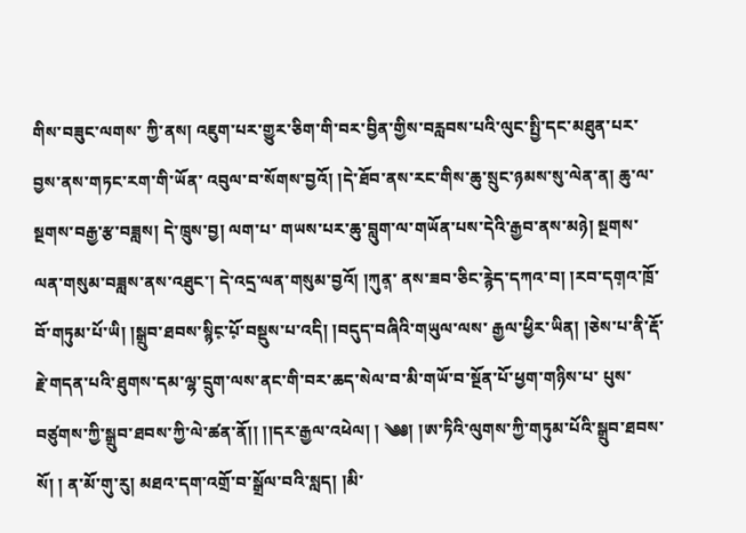གིས་བཟུང་ལགས་ ཀྱི་ནས། འཇུག་པར་གྱུར་ཅིག་གི་བར་བྱིན་གྱིས་བརླབས་པའི་ལུང་སྤྱི་དང་མཐུན་པར་བྱས་ནས་གཏང་རག་གི་ཡོན་ འབུལ་བ་སོགས་བྱའོ། །དེ་ཐོབ་ནས་རང་གིས་ཆུ་སྲུང་ཉམས་སུ་ལེན་ན། ཆུ་ལ་སྔགས་བརྒྱ་རྩ་བཟླས། དེ་ཁྲུས་བྱ། ལག་པ་ གཡས་པར་ཆུ་བླུག་ལ་གཡོན་པས་དེའི་རྒྱབ་ནས་མཉེ། སྔགས་ལན་གསུམ་བཟླས་ནས་འཐུང་། དེ་འདྲ་ལན་གསུམ་བྱའོ། །ཀུན༷་ ནས་ཟབ་ཅིང་རྙེད་དཀའ་བ། །རབ་དག༷འ་ཁྲོ་བོ་གཏུམ་པོ་ཡི། །སྒྲུབ་ཐབས་སྙིང༷་པོ༷་བསྡུས་པ་འདི། །བདུད་བཞིའི་གཡུལ་ལས་ རྒྱལ་ཕྱིར་ཡིན། །ཅེས་པ་ནི་རྡོ་རྗེ་གདན་པའི་ཐུགས་དམ་ལྷ་དྲུག་ལས་ནང་གི་བར་ཆད་སེལ་བ་མི་གཡོ་བ་སྔོན་པོ་ཕྱག་གཉིས་པ་ པུས་བཙུགས་ཀྱི་སྒྲུབ་ཐབས་ཀྱི་ལེ་ཚན་ནོ།། །།དར་རྒྱལ་འཕེལ། ། ༄༅། །ཨ་ཏིའི་ལུགས་ཀྱི་གཏུམ་པོའི་སྒྲུབ་ཐབས་སོ། ། ན་མོ་གུ་རུ། མཐའ་དག་འགྲོ་བ་སྒྲོལ་བའི་སླད། །མི་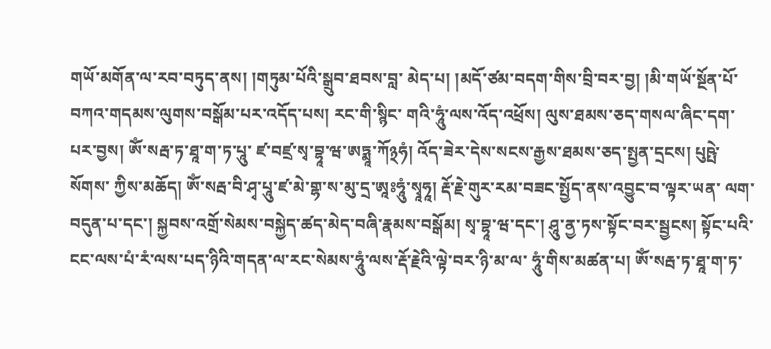གཡོ་མགོན་ལ་རབ་བཏུད་ནས། །གཏུམ་པོའི་སྒྲུབ་ཐབས་བླ་ མེད་པ། །མདོ་ཙམ་བདག་གིས་བྲི་བར་བྱ། །མི་གཡོ་སྔོན་པོ་བཀའ་གདམས་ལུགས་བསྒོམ་པར་འདོད་པས། རང་གི་སྙིང་ གའི་ཧཱུཾ་ལས་འོད་འཕྲོས། ལུས་ཐམས་ཅད་གསལ་ཞིང་དག་པར་བྱས། ༀ་སརྦ་ཏ་ཐཱ་ག་ཏ་པཱུ་ ཛ་བཛྲ་སྭ་བྷཱ་ཝ་ཨཏྨཱ་ཀོ྅ཧཾ། འོད་ཟེར་དེས་སངས་རྒྱས་ཐམས་ཅད་སྤྱན་དྲངས། པུཥྤེ་སོགས་ ཀྱིས་མཆོད། ༀ་སརྦ་བི་ཤྭ་པཱུ་ཛ་མེ་གྷ་ས་མུ་དྲ་ཨཱཿཧཱུཾ་སྭཱཧཱ། རྡོ་རྗེ་གུར་རམ་བཟང་སྤྱོད་ནས་འབྱུང་བ་ལྟར་ཡན་ ལག་བདུན་པ་དང་། སྐྱབས་འགྲོ་སེམས་བསྐྱེད་ཚད་མེད་བཞི་རྣམས་བསྒོམ། སྭ་བྷཱ་ཝ་དང་། ཤཱུ་ནྱ་ཏས་སྟོང་བར་སྦྱངས། སྟོང་པའི་ངང་ལས་པཾ་རཾ་ལས་པད་ཉིའི་གདན་ལ་རང་སེམས་ཧཱུཾ་ལས་རྡོ་རྗེའི་ལྟེ་བར་ཉི་མ་ལ་ ཧཱུཾ་གིས་མཚན་པ། ༀ་སརྦ་ཏ་ཐཱ་ག་ཏ་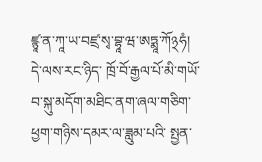ཛྙཱ་ན་ཀཱ་ཡ་བཛྲ་སྭ་བྷཱ་ཝ་ཨཏྨཱ་ཀོ྅ཧཾ། དེ་ལས་རང་ཉིད་ ཁྲོ་བོ་རྒྱལ་པོ་མི་གཡོ་བ་སྐུ་མདོག་མཐིང་ནག་ཞལ་གཅིག་ཕྱག་གཉིས་དམར་ལ་ཟླུམ་པའི་ སྤྱན་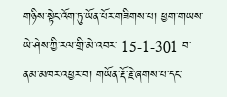གཉིས་སྟེང་འོག་ཏུ་ཡོན་པོར་གཟིགས་པ། ཕྱག་གཡས་ཡེ་ཤེས་ཀྱི་རལ་གྲི་མེ་འབར་ 15-1-301 བ་ནམ་མཁར་འཕྱར་བ། གཡོན་རྡོ་རྗེ་ཞགས་པ་དང་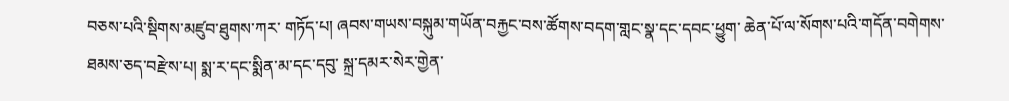བཅས་པའི་སྡིགས་མཛུབ་ཐུགས་ཀར་ གཏོད་པ། ཞབས་གཡས་བསྐུམ་གཡོན་བརྐྱང་བས་ཚོགས་བདག་གླང་སྣ་དང་དབང་ཕྱུག་ ཆེན་པོ་ལ་སོགས་པའི་གདོན་བགེགས་ཐམས་ཅད་བརྫེས་པ། སྨ་ར་དང་སྨིན་མ་དང་དབུ་ སྐྲ་དམར་སེར་གྱེན་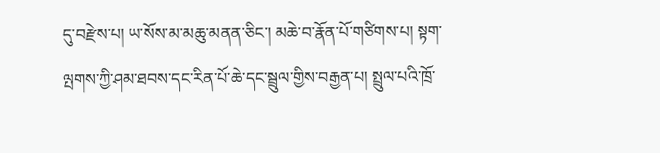དུ་བརྫེས་པ། ཡ་སོས་མ་མཆུ་མནན་ཅིང་། མཆེ་བ་རྣོན་པོ་གཙིགས་པ། སྟག་ལྤགས་ཀྱི་ཤམ་ཐབས་དང་རིན་པོ་ཆེ་དང་སྦྲུལ་གྱིས་བརྒྱན་པ། སྤྲུལ་པའི་ཁྲོ་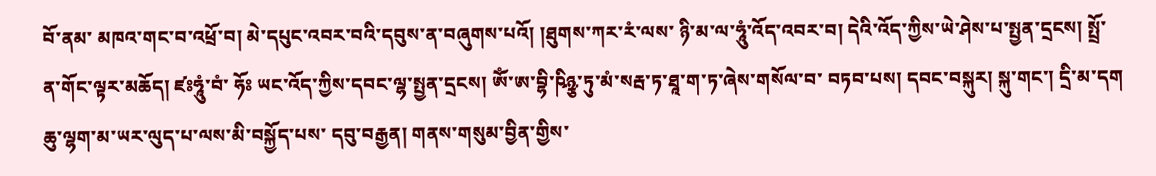བོ་ནམ་ མཁའ་གང་བ་འཕྲོ་བ། མེ་དཔུང་འབར་བའི་དབུས་ན་བཞུགས་པའོ། །ཐུགས་ཀར་རཾ་ལས་ ཉི་མ་ལ་ཧཱུཾ་འོད་འབར་བ། དེའི་འོད་ཀྱིས་ཡེ་ཤེས་པ་སྤྱན་དྲངས། སྤྲོ་ན་གོང་ལྟར་མཆོད། ཛཿཧཱུཾ་བཾ་ ཧོཿ ཡང་འོད་ཀྱིས་དབང་ལྷ་སྤྱན་དྲངས། ༀ་ཨ་བྷི་ཥིཉྩ་ཏུ་མཾ་སརྦ་ཏ་ཐཱ་ག་ཏ་ཞེས་གསོལ་བ་ བཏབ་པས། དབང་བསྐུར། སྐུ་གང་། དྲི་མ་དག ཆུ་ལྷག་མ་ཡར་ལུད་པ་ལས་མི་བསྐྱོད་པས་ དབུ་བརྒྱན། གནས་གསུམ་བྱིན་གྱིས་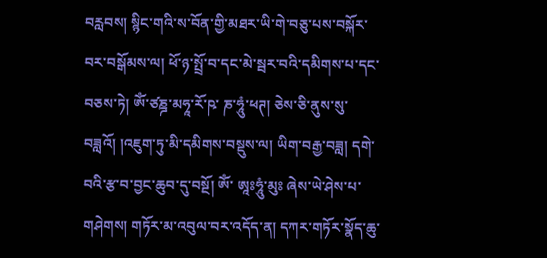བརླབས། སྙིང་གའི་ས་བོན་གྱི་མཐར་ཡི་གེ་བཅུ་པས་བསྐོར་ བར་བསྒོམས་ལ། ཕོ་ཉ་སྤྲོ་བ་དང་མེ་སྦར་བའི་དམིགས་པ་དང་བཅས་ཏེ། ༀ་ཙཎྜ་མཧཱ་རོ་ཥ་ ཎ་ཧཱུཾ་ཕཊ། ཅེས་ཅི་ནུས་སུ་བཟླའོ། །འཇུག་ཏུ་མི་དམིགས་བསྡུས་ལ། ཡིག་བརྒྱ་བཟླ། དགེ་བའི་རྩ་བ་བྱང་ཆུབ་དུ་བསྔོ། ༀ་ ཨཱཿཧཱུཾ་མུཿ ཞེས་ཡེ་ཤེས་པ་གཤེགས། གཏོར་མ་འབུལ་བར་འདོད་ན། དཀར་གཏོར་སྣོད་ཆུ་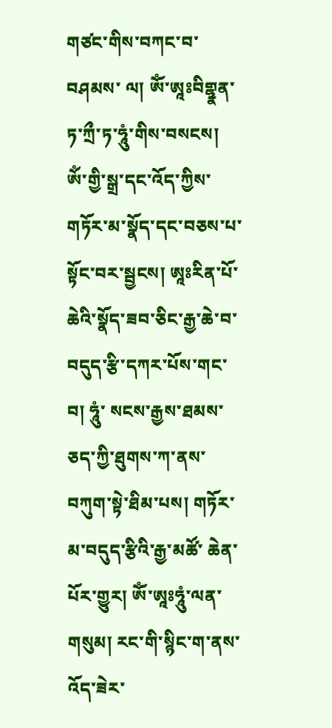གཙང་གིས་བཀང་བ་བཤམས་ ལ། ༀ་ཨཱཿབིགྷྣན་ཏ་ཀྲྀ་ཏ་ཧཱུཾ་གིས་བསངས། ༀ་གྱི་སྒྲ་དང་འོད་ཀྱིས་གཏོར་མ་སྣོད་དང་བཅས་པ་ སྟོང་བར་སྦྱངས། ཨཱཿརིན་པོ་ཆེའི་སྣོད་ཟབ་ཅིང་རྒྱ་ཆེ་བ་བདུད་རྩི་དཀར་པོས་གང་བ། ཧཱུཾ་ སངས་རྒྱས་ཐམས་ཅད་ཀྱི་ཐུགས་ཀ་ནས་བཀུག་སྟེ་ཐིམ་པས། གཏོར་མ་བདུད་རྩིའི་རྒྱ་མཚོ་ ཆེན་པོར་གྱུར། ༀ་ཨཱཿཧཱུཾ་ལན་གསུམ། རང་གི་སྙིང་ག་ནས་འོད་ཟེར་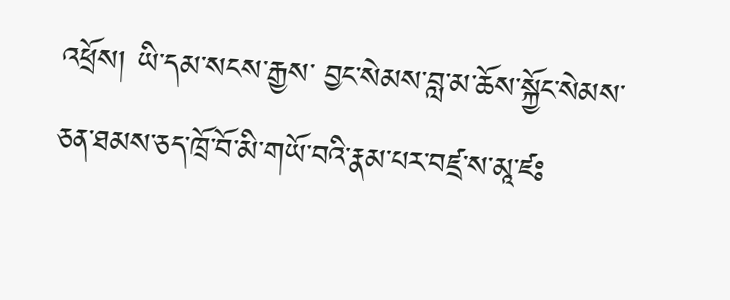འཕྲོས། ཡི་དམ་སངས་རྒྱས་ བྱང་སེམས་བླ་མ་ཆོས་སྐྱོང་སེམས་ཅན་ཐམས་ཅད་ཁྲོ་བོ་མི་གཡོ་བའི་རྣམ་པར་བཛྲ་ས་མཱ་ཛཿ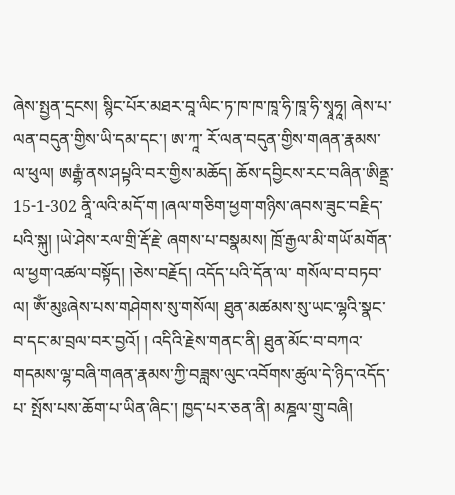ཞེས་སྤྱན་དྲངས། སྙིང་པོར་མཐར་བཱ་ལིང་ཏ་ཁ་ཁ་ཁཱ་ཧི་ཁཱ་ཧི་སྭཱཧཱ། ཞེས་པ་ལན་བདུན་གྱིས་ཡི་དམ་དང་། ཨ་ཀཱ་ རོ་ལན་བདུན་གྱིས་གཞན་རྣམས་ལ་ཕུལ། ཨརྒྷཾ་ནས་ཤཔྟའི་བར་གྱིས་མཆོད། ཆོས་དབྱིངས་རང་བཞིན་ཨིནྡྲ་ 15-1-302 ནཱི་ལའི་མདོ་ག །ཞལ་གཅིག་ཕྱག་གཉིས་ཞབས་ཟུང་བརྗིད་པའི་སྐུ། །ཡེ་ཤེས་རལ་གྲི་རྡོ་རྗེ་ ཞགས་པ་བསྣམས། ཁྲོ་རྒྱལ་མི་གཡོ་མགོན་ལ་ཕྱག་འཚལ་བསྟོད། །ཅེས་བརྗོད། འདོད་པའི་དོན་ལ་ གསོལ་བ་བཏབ་ལ། ༀ་མུཿཞེས་པས་གཤེགས་སུ་གསོལ། ཐུན་མཚམས་སུ་ཡང་ལྷའི་སྣང་བ་དང་མ་བྲལ་བར་བྱའོ། ། འདིའི་རྗེས་གནང་ནི། ཐུན་མོང་བ་བཀའ་གདམས་ལྷ་བཞི་གཞན་རྣམས་ཀྱི་བཟླས་ལུང་འབོགས་ཚུལ་དེ་ཉིད་འདོད་པ་ སྤོས་པས་ཆོག་པ་ཡིན་ཞིང་། ཁྱད་པར་ཅན་ནི། མཎྜལ་གྲུ་བཞི།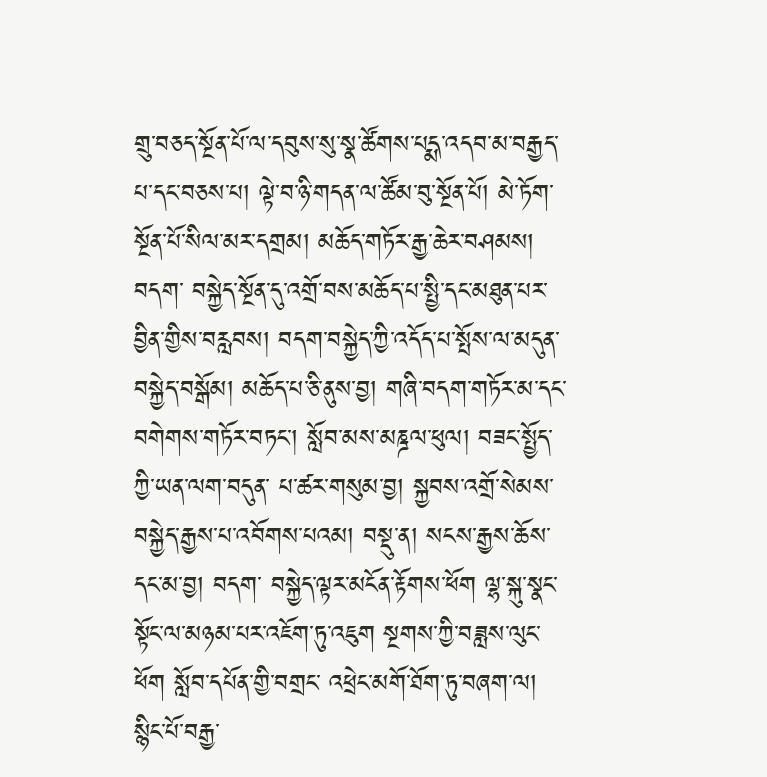གྲུ་བཅད་སྔོན་པོ་ལ་དབུས་སུ་སྣ་ཚོགས་པདྨ་འདབ་མ་བརྒྱད་ པ་དང་བཅས་པ། ལྟེ་བ་ཉི་གདན་ལ་ཚོམ་བུ་སྔོན་པོ། མེ་ཏོག་སྔོན་པོ་སིལ་མར་དགྲམ། མཆོད་གཏོར་རྒྱ་ཆེར་བཤམས། བདག་ བསྐྱེད་སྔོན་དུ་འགྲོ་བས་མཆོད་པ་སྤྱི་དང་མཐུན་པར་བྱིན་གྱིས་བརླབས། བདག་བསྐྱེད་ཀྱི་འདོད་པ་སྤོས་ལ་མདུན་བསྐྱེད་བསྒོམ། མཆོད་པ་ཅི་ནུས་བྱ། གཞི་བདག་གཏོར་མ་དང་བགེགས་གཏོར་བཏང་། སློབ་མས་མཎྜལ་ཕུལ། བཟང་སྤྱོད་ཀྱི་ཡན་ལག་བདུན་ པ་ཚར་གསུམ་བྱ། སྐྱབས་འགྲོ་སེམས་བསྐྱེད་རྒྱས་པ་འབོགས་པའམ། བསྡུ་ན། སངས་རྒྱས་ཆོས་དང་མ་བྱ། བདག་ བསྐྱེད་ལྟར་མངོན་རྟོགས་ཕོག ལྷ་སྐུ་སྣང་སྟོང་ལ་མཉམ་པར་འཇོག་ཏུ་འཇུག སྔགས་ཀྱི་བཟླས་ལུང་ཕོག སློབ་དཔོན་གྱི་བགྲང་ འཕྲེང་མགོ་ཐོག་ཏུ་བཞག་ལ། སྙིང་པོ་བརྒྱ་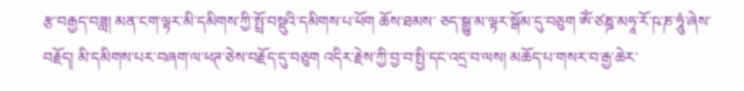རྩ་བརྒྱད་བཟླ། མན་ངག་ལྟར་མི་དམིགས་ཀྱི་སྤྲོ་བསྡུའི་དམིགས་པ་ཕོག ཆོས་ཐམས་ ཅད་སྒྱུ་མ་ལྟར་སྒོམ་དུ་བཅུག ༀ་ཙཎྜ་མཧཱ་རོ་ཥ་ཎ་ཧཱུཾ་ཞེས་བརྗོད། མི་དམིགས་པར་བཞག་ལ་ཕཊ་ཅེས་བརྗོད་དུ་བཅུག འདིར་རྗེས་ཀྱི་བྱ་བ་སྤྱི་དང་འདྲ་བ་ལས། མཆོད་པ་གསར་བ་རྒྱ་ཆེར་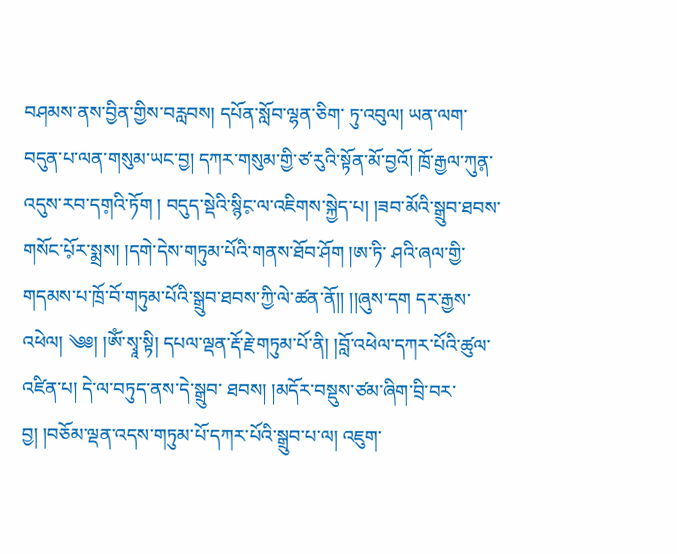བཤམས་ནས་བྱིན་གྱིས་བརླབས། དཔོན་སློབ་ལྷན་ཅིག་ ཏུ་འབུལ། ཡན་ལག་བདུན་པ་ལན་གསུམ་ཡང་བྱ། དཀར་གསུམ་གྱི་ཙ་རུའི་སྟོན་མོ་བྱའོ། ཁྲོ་རྒྱལ་ཀུན༷་འདུས་རབ་དག༷འི་ཏོག ། བདུད་སྡེའི་སྙིང༷་ལ་འཇིགས་སྐྱེད་པ། །ཟབ་མོའི་སྒྲུབ་ཐབས་གསོང་པོ༷ར་སྨྲས། །དགེ་དེས་གཏུམ་པོའི་གནས་ཐོབ་ཤོག །ཨ་ཏི་ ཤའི་ཞལ་གྱི་གདམས་པ་ཁྲོ་བོ་གཏུམ་པོའི་སྒྲུབ་ཐབས་ཀྱི་ལེ་ཚན་ནོ།། །།ཞུས་དག དར་རྒྱས་འཕེལ། ༄༅། །ༀ་སྭཱ་སྟི། དཔལ་ལྡན་རྡོ་རྗེ་གཏུམ་པོ་ནི། །བློ་འཕེལ་དཀར་པོའི་ཚུལ་འཛིན་པ། དེ་ལ་བཏུད་ནས་དེ་སྒྲུབ་ ཐབས། །མདོར་བསྡུས་ཙམ་ཞིག་བྲི་བར་བྱ། །བཅོམ་ལྡན་འདས་གཏུམ་པོ་དཀར་པོའི་སྒྲུབ་པ་ལ། འཇུག་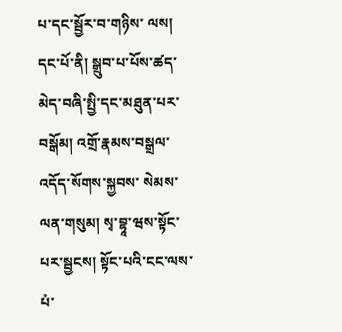པ་དང་སྦྱོར་བ་གཉིས་ ལས། དང་པོ་ནི། སྒྲུབ་པ་པོས་ཚད་མེད་བཞི་སྤྱི་དང་མཐུན་པར་བསྒོམ། འགྲོ་རྣམས་བསྒྲལ་འདོད་སོགས་སྐྱབས་ སེམས་ལན་གསུམ། སྭ་བྷཱ་ཝས་སྟོང་པར་སྦྱངས། སྟོང་པའི་ངང་ལས་པཾ་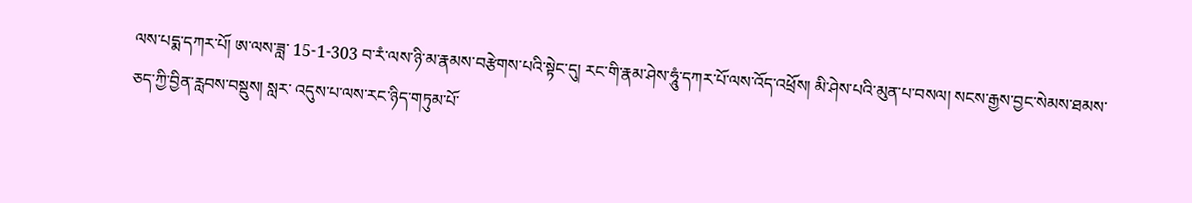ལས་པདྨ་དཀར་པོ། ཨ་ལས་ཟླ་ 15-1-303 བ་རཾ་ལས་ཉི་མ་རྣམས་བརྩེགས་པའི་སྟེང་དུ། རང་གི་རྣམ་ཤེས་ཧཱུཾ་དཀར་པོ་ལས་འོད་འཕྲོས། མི་ཤེས་པའི་མུན་པ་བསལ། སངས་རྒྱས་བྱང་སེམས་ཐམས་ཅད་ཀྱི་བྱིན་རླབས་བསྡུས། སླར་ འདུས་པ་ལས་རང་ཉིད་གཏུམ་པོ་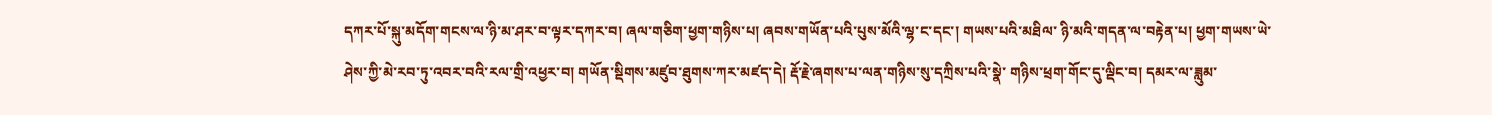དཀར་པོ་སྐུ་མདོག་གངས་ལ་ཉི་མ་ཤར་བ་ལྟར་དཀར་བ། ཞལ་གཅིག་ཕྱག་གཉིས་པ། ཞབས་གཡོན་པའི་པུས་མོའི་ལྷ་ང་དང་། གཡས་པའི་མཐིལ་ ཉི་མའི་གདན་ལ་བརྟེན་པ། ཕྱག་གཡས་ཡེ་ཤེས་ཀྱི་མེ་རབ་ཏུ་འབར་བའི་རལ་གྲི་འཕྱར་བ། གཡོན་སྡིགས་མཛུབ་ཐུགས་ཀར་མཛད་དེ། རྡོ་རྗེ་ཞགས་པ་ལན་གཉིས་སུ་དཀྲིས་པའི་སྣེ་ གཉིས་ཕྲག་གོང་དུ་ལྡིང་བ། དམར་ལ་ཟླུམ་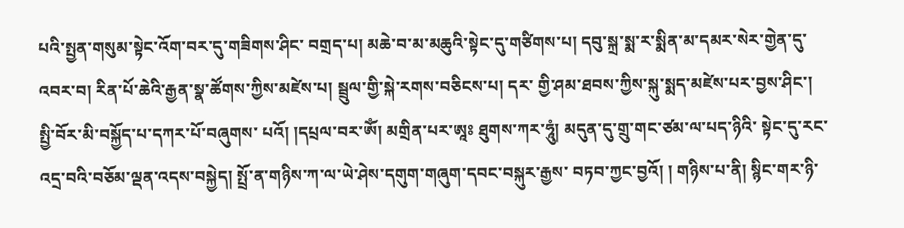པའི་སྤྱན་གསུམ་སྟེང་འོག་བར་དུ་གཟིགས་ཤིང་ བགྲད་པ། མཆེ་བ་མ་མཆུའི་སྟེང་དུ་གཙིགས་པ། དབུ་སྐྲ་སྨ་ར་སྨིན་མ་དམར་སེར་གྱེན་དུ་ འབར་བ། རིན་པོ་ཆེའི་རྒྱན་སྣ་ཚོགས་ཀྱིས་མཛེས་པ། སྦྲུལ་གྱི་སྐེ་རགས་བཅིངས་པ། དར་ གྱི་ཤམ་ཐབས་ཀྱིས་སྐུ་སྨད་མཛེས་པར་བྱས་ཤིང་། སྤྱི་བོར་མི་བསྐྱོད་པ་དཀར་པོ་བཞུགས་ པའོ། །དཔྲལ་བར་ༀ། མགྲིན་པར་ཨཱཿ ཐུགས་ཀར་ཧཱུཾ། མདུན་དུ་གྲུ་གང་ཙམ་ལ་པད་ཉིའི་ སྟེང་དུ་རང་འདྲ་བའི་བཅོམ་ལྡན་འདས་བསྐྱེད། སྤྲོ་ན་གཉིས་ཀ་ལ་ཡེ་ཤེས་དགུག་གཞུག་དབང་བསྐུར་རྒྱས་ བཏབ་ཀྱང་བྱའོ། ། གཉིས་པ་ནི། སྙིང་གར་ཉི་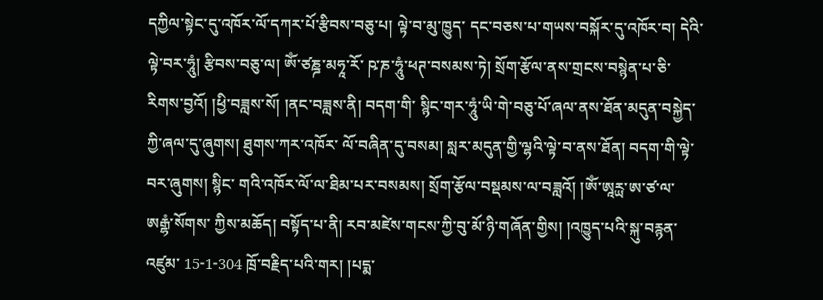དཀྱིལ་སྟེང་དུ་འཁོར་ལོ་དཀར་པོ་རྩིབས་བཅུ་པ། ལྟེ་བ་མུ་ཁྱུད་ དང་བཅས་པ་གཡས་བསྐོར་དུ་འཁོར་བ། དེའི་ལྟེ་བར་ཧཱུཾ། རྩིབས་བཅུ་ལ། ༀ་ཙཎྜ་མཧཱ་རོ་ ཥ་ཎ་ཧཱུཾ་ཕཊ་བསམས་ཏེ། སྲོག་རྩོལ་ནས་གྲངས་བསྙེན་པ་ཅི་རིགས་བྱའོ། །ཕྱི་བཟླས་སོ། །ནང་བཟླས་ནི། བདག་གི་ སྙིང་གར་ཧཱུཾ་ཡི་གེ་བཅུ་པོ་ཞལ་ནས་ཐོན་མདུན་བསྐྱེད་ཀྱི་ཞལ་དུ་ཞུགས། ཐུགས་ཀར་འཁོར་ ལོ་བཞིན་དུ་བསམ། སླར་མདུན་གྱི་ལྷའི་ལྟེ་བ་ནས་ཐོན། བདག་གི་ལྟེ་བར་ཞུགས། སྙིང་ གའི་འཁོར་ལོ་ལ་ཐིམ་པར་བསམས། སྲོག་རྩོལ་བསྡམས་ལ་བཟླའོ། །ༀ་ཨཱཪྻ་ཨ་ཙ་ལ་ཨརྒྷཾ་སོགས་ ཀྱིས་མཆོད། བསྟོད་པ་ནི། རབ་མཛེས་གངས་ཀྱི་བུ་མོ་ཉི་གཞོན་གྱིས། །འཁྱུད་པའི་སྐུ་བརྙན་འཛུམ་ 15-1-304 ཁྲོ་བརྗིད་པའི་གར། །པདྨ་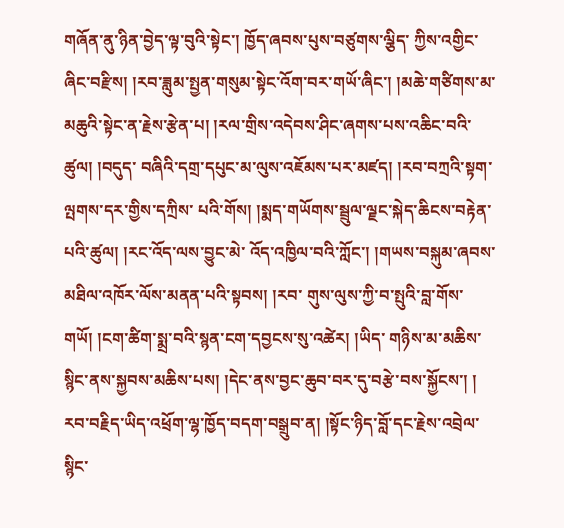གཞོན་ནུ་ཉིན་བྱེད་ལྟ་བུའི་སྟེང་། ཁྱོད་ཞབས་པུས་བཙུགས་ལྕིད་ ཀྱིས་འགྱིང་ཞིང་བརྫིས། །རབ་ཟླུམ་སྤྱན་གསུམ་སྟེང་འོག་བར་གཡོ་ཞིང་། །མཆེ་གཙིགས་མ་ མཆུའི་སྟེང་ན་རྗེས་རྩེན་པ། །རལ་གྲིས་འདེབས་ཤིང་ཞགས་པས་འཆིང་བའི་ཚུལ། །བདུད་ བཞིའི་དགྲ་དཔུང་མ་ལུས་འཇོམས་པར་མཛད། །རབ་བཀྲའི་སྟག་ལྤགས་དར་གྱིས་དཀྲིས་ པའི་གོས། །སྨད་གཡོགས་སྦྲུལ་ལྗང་སྐེད་ཆིངས་བརྟེན་པའི་ཚུལ། །རང་འོད་ལས་བྱུང་མེ་ འོད་འཁྱིལ་བའི་ཀློང་། །གཡས་བསྐུམ་ཞབས་མཐིལ་འཁོར་ལོས་མནན་པའི་སྟབས། །རབ་ གུས་ལུས་ཀྱི་བ་སྤུའི་བླ་གོས་གཡོ། །ངག་ཚིག་སྨྲ་བའི་སྙན་ངག་དབྱངས་སུ་འཚེར། །ཡིད་ གཉིས་མ་མཆིས་སྙིང་ནས་སྐྱབས་མཆིས་པས། །དེང་ནས་བྱང་ཆུབ་བར་དུ་བརྩེ་བས་སྐྱོངས་། ། རབ་བརྗིད་ཡིད་འཕྲོག་ལྷ་ཁྱོད་བདག་བསྒྲུབ་ན། །སྟོང་ཉིད་བློ་དང་རྗེས་འབྲེལ་སྙིང་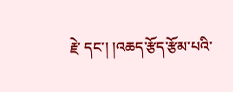རྗེ་ དང་། །འཆད་རྩོད་རྩོམ་པའི་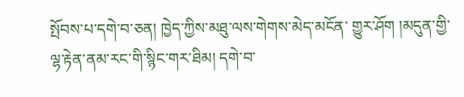སྤོབས་པ་དགེ་བ་ཅན། ཁྱེད་ཀྱིས་མཐུ་ལས་གེགས་མེད་མངོན་ གྱུར་ཤོག །མདུན་གྱི་ལྷ་རྟེན་ནམ་རང་གི་སྙིང་གར་ཐིམ། དགེ་བ་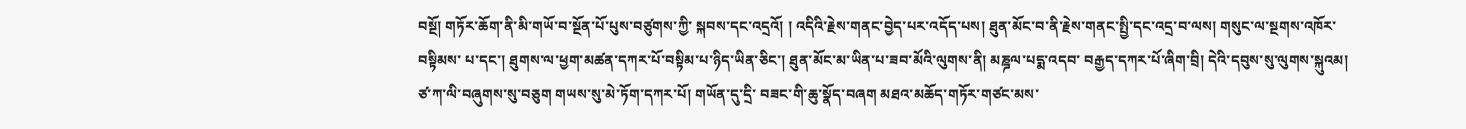བསྔོ། གཏོར་ཆོག་ནི་མི་གཡོ་བ་སྔོན་པོ་པུས་བཙུགས་ཀྱི་ སྐབས་དང་འདྲའོ། ། འདིའི་རྗེས་གནང་བྱེད་པར་འདོད་པས། ཐུན་མོང་བ་ནི་རྗེས་གནང་སྤྱི་དང་འདྲ་བ་ལས། གསུང་ལ་སྔགས་འཁོར་བསྟིམས་ པ་དང་། ཐུགས་ལ་ཕྱག་མཚན་དཀར་པོ་བསྟིམ་པ་ཉིད་ཡིན་ཅིང་། ཐུན་མོང་མ་ཡིན་པ་ཟབ་མོའི་ལུགས་ནི། མཎྜལ་པདྨ་འདབ་ བརྒྱད་དཀར་པོ་ཞིག་བྲི། དེའི་དབུས་སུ་ལུགས་སྐུའམ། ཙ་ཀ་ལི་བཞུགས་སུ་བཅུག གཡས་སུ་མེ་ཏོག་དཀར་པོ། གཡོན་དུ་དྲི་ བཟང་གི་ཆུ་སྣོད་བཞག མཐའ་མཆོད་གཏོར་གཙང་མས་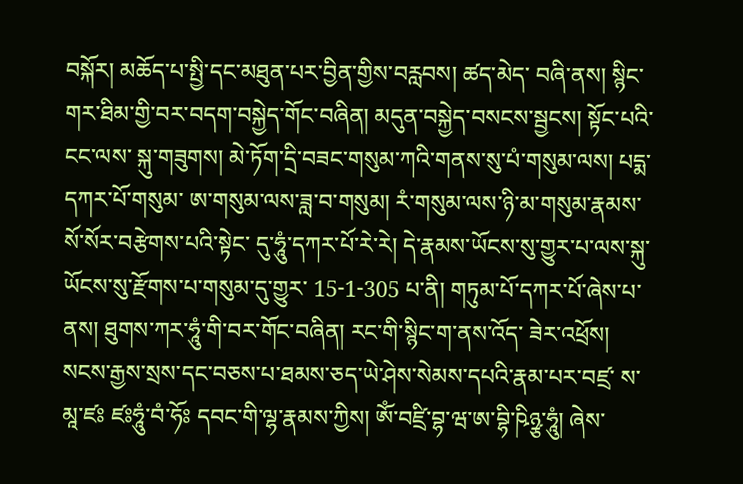བསྐོར། མཆོད་པ་སྤྱི་དང་མཐུན་པར་བྱིན་གྱིས་བརླབས། ཚད་མེད་ བཞི་ནས། སྙིང་གར་ཐིམ་གྱི་བར་བདག་བསྐྱེད་གོང་བཞིན། མདུན་བསྐྱེད་བསངས་སྦྱངས། སྟོང་པའི་ངང་ལས་ སྐུ་གཟུགས། མེ་ཏོག་དྲི་བཟང་གསུམ་ཀའི་གནས་སུ་པཾ་གསུམ་ལས། པདྨ་དཀར་པོ་གསུམ་ ཨ་གསུམ་ལས་ཟླ་བ་གསུམ། རཾ་གསུམ་ལས་ཉི་མ་གསུམ་རྣམས་སོ་སོར་བརྩེགས་པའི་སྟེང་ དུ་ཧཱུཾ་དཀར་པོ་རེ་རེ། དེ་རྣམས་ཡོངས་སུ་གྱུར་པ་ལས་སྐུ་ཡོངས་སུ་རྫོགས་པ་གསུམ་དུ་གྱུར་ 15-1-305 པ་ནི། གཏུམ་པོ་དཀར་པོ་ཞེས་པ་ནས། ཐུགས་ཀར་ཧཱུཾ་གི་བར་གོང་བཞིན། རང་གི་སྙིང་ག་ནས་འོད་ ཟེར་འཕྲོས། སངས་རྒྱས་སྲས་དང་བཅས་པ་ཐམས་ཅད་ཡེ་ཤེས་སེམས་དཔའི་རྣམ་པར་བཛྲ་ ས་མཱ་ཛཿ ཛཿཧཱུཾ་བཾ་ཧོཿ དབང་གི་ལྷ་རྣམས་ཀྱིས། ༀ་བཛྲི་བྷ་ཝ་ཨ་བྷི་ཥིཉྩ་ཧཱུཾ། ཞེས་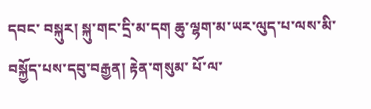དབང་ བསྐུར། སྐུ་གང་དྲི་མ་དག ཆུ་ལྷག་མ་ཡར་ལུད་པ་ལས་མི་བསྐྱོད་པས་དབུ་བརྒྱན། རྟེན་གསུམ་ པོ་ལ་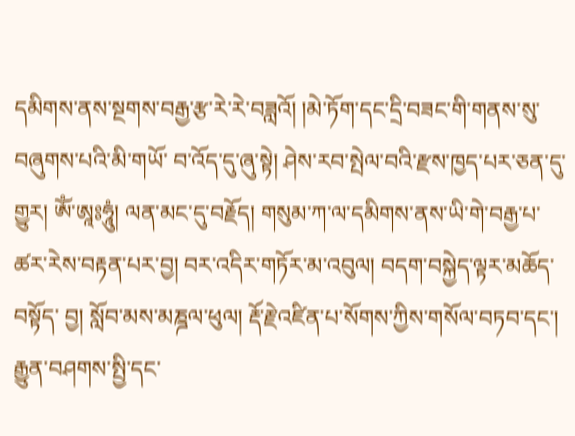དམིགས་ནས་སྔགས་བརྒྱ་རྩ་རེ་རེ་བཟླའོ། །མེ་ཏོག་དང་དྲི་བཟང་གི་གནས་སུ་བཞུགས་པའི་མི་གཡོ་ བ་འོད་དུ་ཞུ་སྟེ། ཤེས་རབ་སྤེལ་བའི་རྫས་ཁྱད་པར་ཅན་དུ་གྱུར། ༀ་ཨཱཿཧཱུཾ། ལན་མང་དུ་བརྗོད། གསུམ་ཀ་ལ་དམིགས་ནས་ཡི་གེ་བརྒྱ་པ་ཚར་རེས་བརྟན་པར་བྱ། བར་འདིར་གཏོར་མ་འབུལ། བདག་བསྐྱེད་ལྟར་མཆོད་བསྟོད་ བྱ། སློབ་མས་མཎྜལ་ཕུལ། རྡོ་རྗེ་འཛིན་པ་སོགས་ཀྱིས་གསོལ་བཏབ་དང་། རྒྱུན་བཤགས་སྤྱི་དང་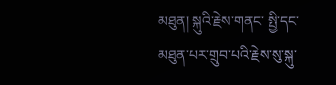མཐུན། སྐུའི་རྗེས་གནང་ སྤྱི་དང་མཐུན་པར་གྲུབ་པའི་རྗེས་སུ་སྐུ་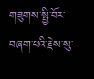གཟུགས་སྤྱི་བོར་བཞག་པའི་རྗེས་སུ་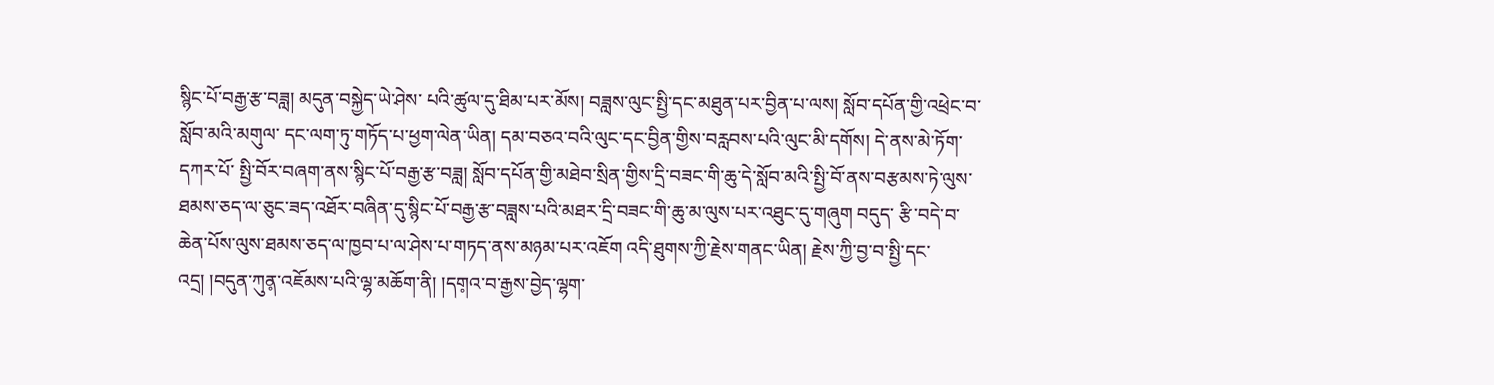སྙིང་པོ་བརྒྱ་རྩ་བཟླ། མདུན་བསྐྱེད་ཡེ་ཤེས་ པའི་ཚུལ་དུ་ཐིམ་པར་མོས། བཟླས་ལུང་སྤྱི་དང་མཐུན་པར་བྱིན་པ་ལས། སློབ་དཔོན་གྱི་འཕྲེང་བ་སློབ་མའི་མགུལ་ དང་ལག་ཏུ་གཏོད་པ་ཕྱག་ལེན་ཡིན། དམ་བཅའ་བའི་ལུང་དང་བྱིན་གྱིས་བརླབས་པའི་ལུང་མི་དགོས། དེ་ནས་མེ་ཏོག་དཀར་པོ་ སྤྱི་བོར་བཞག་ནས་སྙིང་པོ་བརྒྱ་རྩ་བཟླ། སློབ་དཔོན་གྱི་མཐེབ་སྲིན་གྱིས་དྲི་བཟང་གི་ཆུ་དེ་སློབ་མའི་སྤྱི་བོ་ནས་བརྩམས་ཏེ་ལུས་ ཐམས་ཅད་ལ་ཅུང་ཟད་འཐོར་བཞིན་དུ་སྙིང་པོ་བརྒྱ་རྩ་བཟླས་པའི་མཐར་དྲི་བཟང་གི་ཆུ་མ་ལུས་པར་འཐུང་དུ་གཞུག བདུད་ རྩི་བདེ་བ་ཆེན་པོས་ལུས་ཐམས་ཅད་ལ་ཁྱབ་པ་ལ་ཤེས་པ་གཏད་ནས་མཉམ་པར་འཇོག འདི་ཐུགས་ཀྱི་རྗེས་གནང་ཡིན། རྗེས་ཀྱི་བྱ་བ་སྤྱི་དང་འདྲ། །བདུན་ཀུན༷་འཇོམས་པའི་ལྷ་མཆོག་ནི། །དག༷འ་བ་རྒྱས་བྱེད་ལྷག་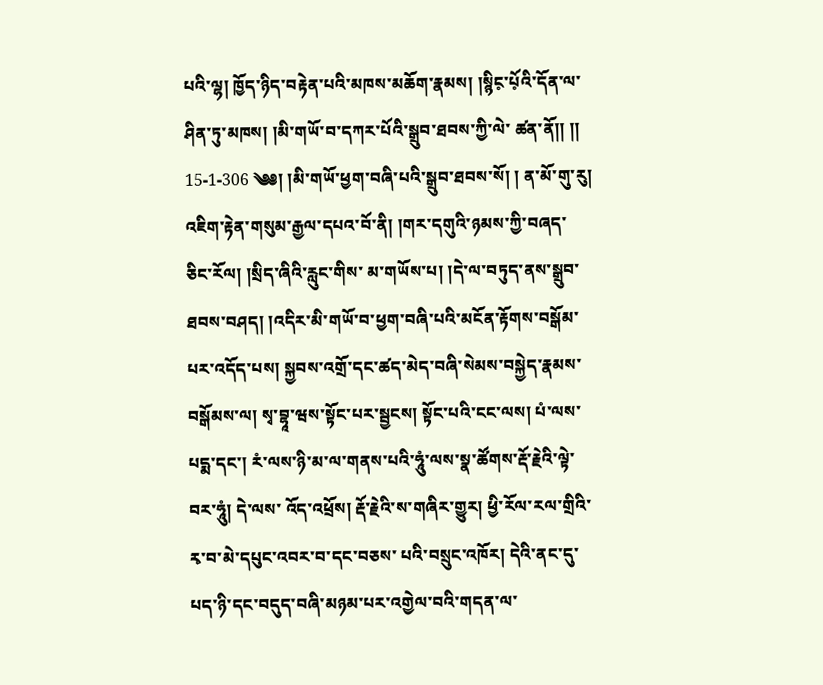པའི་ལྷ། ཁྱོད་ཉིད་བརྟེན་པའི་མཁས་མཆོག་རྣམས། །སྙིང༷་པོ༷འི་དོན་ལ་ཤིན་ཏུ་མཁས། །མི་གཡོ་བ་དཀར་པོའི་སྒྲུབ་ཐབས་ཀྱི་ལེ་ ཚན་ནོ།། །། 15-1-306 ༄༅། །མི་གཡོ་ཕྱག་བཞི་པའི་སྒྲུབ་ཐབས་སོ། ། ན་མོ་གུ་རུ། འཇིག་རྟེན་གསུམ་རྒྱལ་དཔའ་བོ་ནི། །གར་དགུའི་ཉམས་ཀྱི་བཞད་ཅིང་རོལ། །སྲིད་ཞིའི་རླུང་གིས་ མ་གཡོས་པ། །དེ་ལ་བཏུད་ནས་སྒྲུབ་ཐབས་བཤད། །འདིར་མི་གཡོ་བ་ཕྱག་བཞི་པའི་མངོན་རྟོགས་བསྒོམ་པར་འདོད་པས། སྐྱབས་འགྲོ་དང་ཚད་མེད་བཞི་སེམས་བསྐྱེད་རྣམས་བསྒོམས་ལ། སྭ་བྷཱ་ཝས་སྟོང་པར་སྦྱངས། སྟོང་པའི་ངང་ལས། པཾ་ལས་པདྨ་དང་། རཾ་ལས་ཉི་མ་ལ་གནས་པའི་ཧཱུཾ་ལས་སྣ་ཚོགས་རྡོ་རྗེའི་ལྟེ་བར་ཧཱུཾ། དེ་ལས་ འོད་འཕྲོས། རྡོ་རྗེའི་ས་གཞིར་གྱུར། ཕྱི་རོལ་རལ་གྲིའི་རྭ་བ་མེ་དཔུང་འབར་བ་དང་བཅས་ པའི་བསྲུང་འཁོར། དེའི་ནང་དུ་པད་ཉི་དང་བདུད་བཞི་མཉམ་པར་འགྱེལ་བའི་གདན་ལ་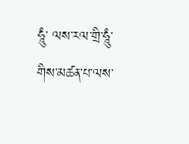ཧཱུཾ་ ལས་རལ་གྲི་ཧཱུཾ་གིས་མཚན་པ་ལས་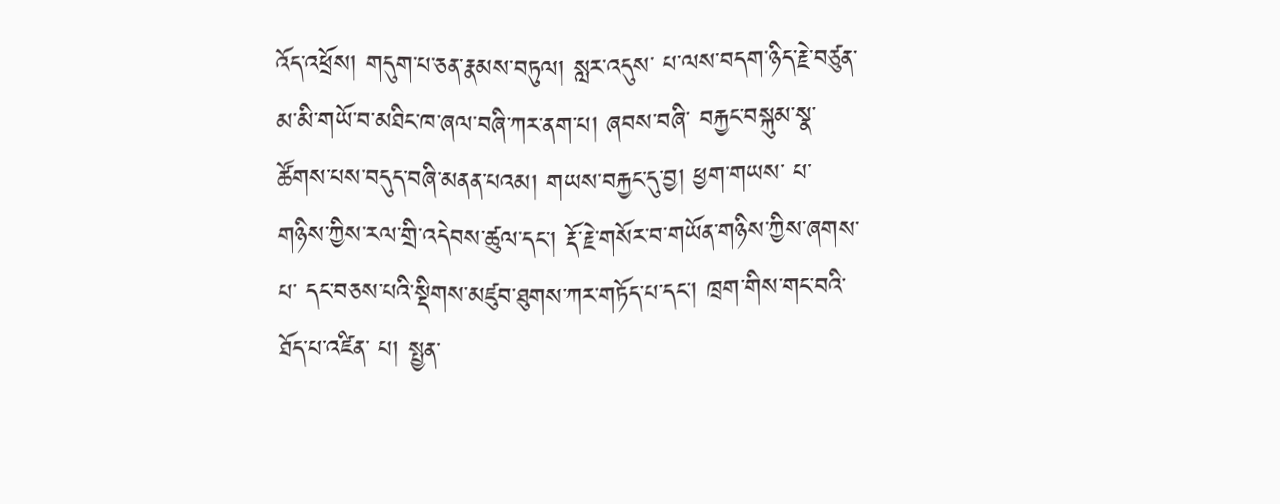འོད་འཕྲོས། གདུག་པ་ཅན་རྣམས་བཏུལ། སླར་འདུས་ པ་ལས་བདག་ཉིད་རྗེ་བཙུན་མ་མི་གཡོ་བ་མཐིང་ཁ་ཞལ་བཞི་ཀར་ནག་པ། ཞབས་བཞི་ བརྐྱང་བསྐུམ་སྣ་ཚོགས་པས་བདུད་བཞི་མནན་པའམ། གཡས་བརྐྱང་དུ་བྱ། ཕྱག་གཡས་ པ་གཉིས་ཀྱིས་རལ་གྲི་འདེབས་ཚུལ་དང་། རྡོ་རྗེ་གསོར་བ་གཡོན་གཉིས་ཀྱིས་ཞགས་པ་ དང་བཅས་པའི་སྡིགས་མཛུབ་ཐུགས་ཀར་གཏོད་པ་དང་། ཁྲག་གིས་གང་བའི་ཐོད་པ་འཛིན་ པ། སྤྱན་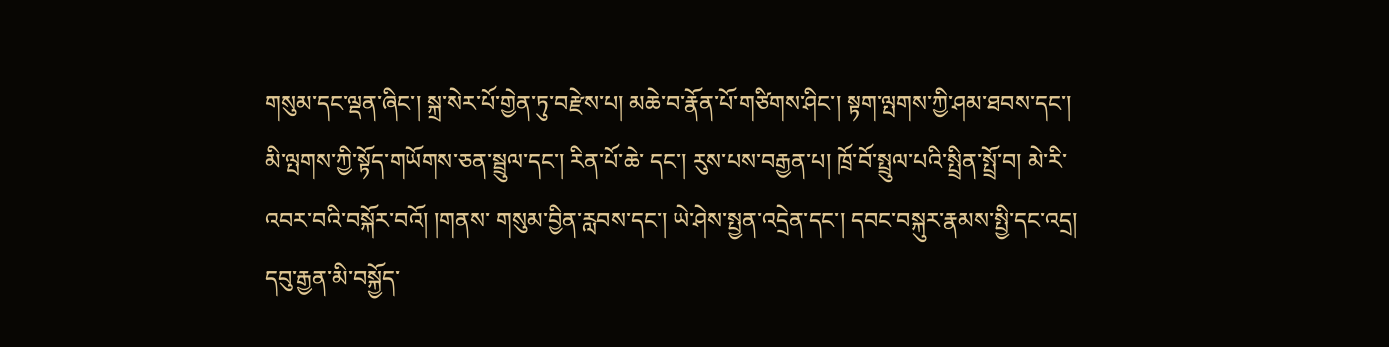གསུམ་དང་ལྡན་ཞིང་། སྐྲ་སེར་པོ་གྱེན་ཏུ་བརྫེས་པ། མཆེ་བ་རྣོན་པོ་གཙིགས་ཤིང་། སྟག་ལྤགས་ཀྱི་ཤམ་ཐབས་དང་། མི་ལྤགས་ཀྱི་སྟོད་གཡོགས་ཅན་སྦྲུལ་དང་། རིན་པོ་ཆེ་ དང་། རུས་པས་བརྒྱན་པ། ཁྲོ་བོ་སྤྲུལ་པའི་སྤྲིན་སྤྲོ་བ། མེ་རི་འབར་བའི་བསྐོར་བའོ། །གནས་ གསུམ་བྱིན་རླབས་དང་། ཡེ་ཤེས་སྤྱན་འདྲེན་དང་། དབང་བསྐུར་རྣམས་སྤྱི་དང་འདྲ། དབུ་རྒྱན་མི་བསྐྱོད་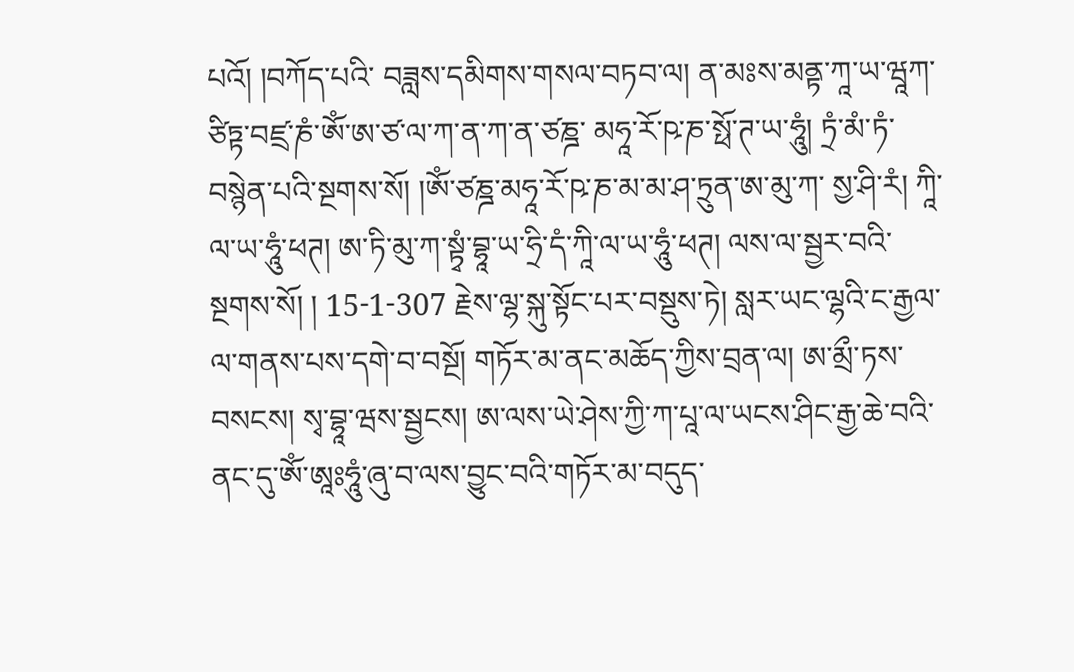པའོ། །བཀོད་པའི་ བཟླས་དམིགས་གསལ་བཏབ་ལ། ན་མཿས་མནྟ་ཀཱ་ཡ་ཝཱཀ་ཙིཏྟ་བཛྲ་ཎཾ་ༀ་ཨ་ཙ་ལ་ཀ་ན་ཀ་ན་ཙཎྜ་ མཧཱ་རོ་ཥ་ཎ་སྥོ་ཊ་ཡ་ཧཱུཾ། ཏྲཾ་མཾ་ཏཾ་བསྙེན་པའི་སྔགས་སོ། །ༀ་ཙཎྜ་མཧཱ་རོ་ཥ་ཎ་མ་མ་ཤ་ཏྲུན་ཨ་མུ་ཀ་ སྱ་ཤི་རཾ། ཀཱི་ལ་ཡ་ཧཱུཾ་ཕཊ། ཨ་ཏི་མུ་ཀ་སྟྭཾ་བྷཱ་ཡ་ཧྲི་དཾ་ཀཱི་ལ་ཡ་ཧཱུཾ་ཕཊ། ལས་ལ་སྦྱར་བའི་སྔགས་སོ། ། 15-1-307 རྗེས་ལྷ་སྐུ་སྟོང་པར་བསྡུས་ཏེ། སླར་ཡང་ལྷའི་ང་རྒྱལ་ལ་གནས་པས་དགེ་བ་བསྔོ། གཏོར་མ་ནང་མཆོད་ཀྱིས་བྲན་ལ། ཨ་མྲྀ་ཏས་བསངས། སྭ་བྷཱ་ཝས་སྦྱངས། ཨ་ལས་ཡེ་ཤེས་ཀྱི་ཀ་པཱ་ལ་ཡངས་ཤིང་རྒྱ་ཆེ་བའི་ ནང་དུ་ༀ་ཨཱཿཧཱུཾ་ཞུ་བ་ལས་བྱུང་བའི་གཏོར་མ་བདུད་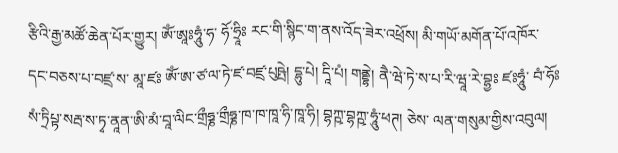རྩིའི་རྒྱ་མཚོ་ཆེན་པོར་གྱུར། ༀ་ཨཱཿཧཱུཾ་ཧ་ ཧོ་ཧྲཱིཿ རང་གི་སྙིང་ག་ནས་འོད་ཟེར་འཕྲོས། མི་གཡོ་མགོན་པོ་འཁོར་དང་བཅས་པ་བཛྲ་ས་ མཱ་ཛཿ ༀ་ཨ་ཙ་ལ་ཏེ་ཛ་བཛྲ་པུཥྤེ། དྷུ་པེ། དཱི་པཾ། གནྡྷེ། ནཻ་ཝེ་ཏེ་ས་པ་རི་ཝཱ་རེ་བྷྱཿ ཛཿཧཱུཾ་ བཾ་ཧོཿ སཾ་ཏྲིཔྟ་སརྦ་ས་ཏྭ་ནཱན་ཨི་མཾ་བཱ་ལིང་གྲྀཧྞ་གྲྀཧྞ་ཁ་ཁ་ཁཱ་ཧི་ཁཱ་ཧི། བྷཀྵ་བྷཀྵ་ཧཱུཾ་ཕཊ། ཅེས་ ལན་གསུམ་གྱིས་འབུལ།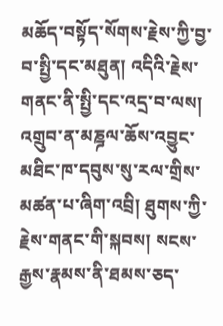མཆོད་བསྟོད་སོགས་རྗེས་ཀྱི་བྱ་བ་སྤྱི་དང་མཐུན། འདིའི་རྗེས་གནང་ནི་སྤྱི་དང་འདྲ་བ་ལས། འགྲུབ་ན་མཎྜལ་ཆོས་འབྱུང་མཐིང་ཁ་དབུས་སུ་རལ་གྲིས་མཚན་པ་ཞིག་འབྲི། ཐུགས་ཀྱི་རྗེས་གནང་གི་སྐབས། སངས་རྒྱས་རྣམས་ནི་ཐམས་ཅད་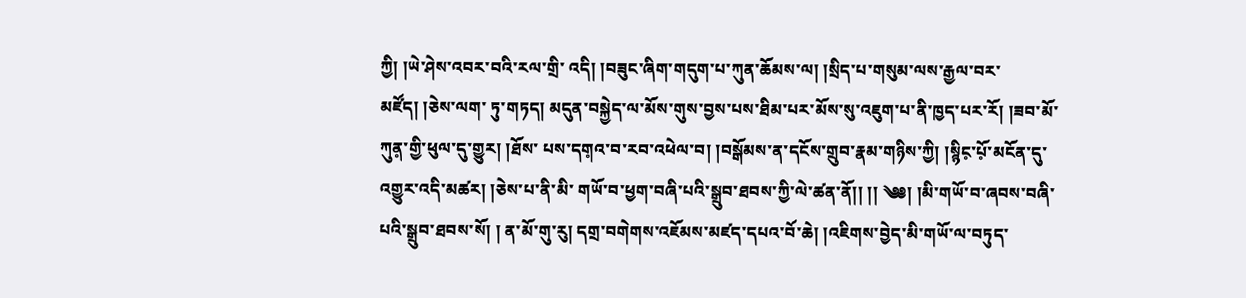ཀྱི། །ཡེ་ཤེས་འབར་བའི་རལ་གྲི་ འདི། །བཟུང་ཞིག་གདུག་པ་ཀུན་ཆོམས་ལ། །སྲིད་པ་གསུམ་ལས་རྒྱལ་བར་མཛོད། །ཅེས་ལག་ ཏུ་གཏད། མདུན་བསྐྱེད་ལ་མོས་གུས་བྱས་པས་ཐིམ་པར་མོས་སུ་འཇུག་པ་ནི་ཁྱད་པར་རོ། །ཟབ་མོ་ཀུན༷་གྱི་ཕུལ་དུ་གྱུར། །ཐོས་ པས་དག༷འ་བ་རབ་འཕེལ་བ། །བསྒོམས་ན་དངོས་གྲུབ་རྣམ་གཉིས་ཀྱི། །སྙིང༷་པོ༷་མངོན་དུ་འགྱུར་འདི་མཚར། །ཅེས་པ་ནི་མི་ གཡོ་བ་ཕྱག་བཞི་པའི་སྒྲུབ་ཐབས་ཀྱི་ལེ་ཚན་ནོ།། །། ༄༅། །མི་གཡོ་བ་ཞབས་བཞི་པའི་སྒྲུབ་ཐབས་སོ། ། ན་མོ་གུ་རུ། དགྲ་བགེགས་འཇོམས་མཛད་དཔའ་བོ་ཆེ། །འཇིགས་བྱེད་མི་གཡོ་ལ་བཏུད་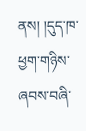ནས། །དུད་ཁ་ཕྱག་གཉིས་ ཞབས་བཞི་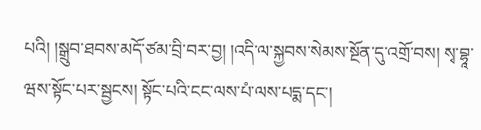པའི། །སྒྲུབ་ཐབས་མདོ་ཙམ་བྲི་བར་བྱ། །འདི་ལ་སྐྱབས་སེམས་སྔོན་དུ་འགྲོ་བས། སྭ་བྷཱ་ཝས་སྟོང་པར་སྦྱངས། སྟོང་པའི་ངང་ལས་པཾ་ལས་པདྨ་དང་།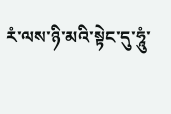རཾ་ལས་ཉི་མའི་སྟེང་དུ་ཧཱུཾ་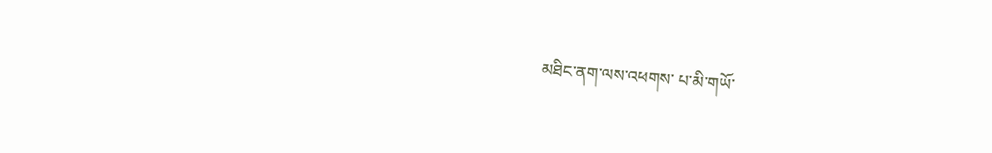མཐིང་ནག་ལས་འཕགས་ པ་མི་གཡོ་